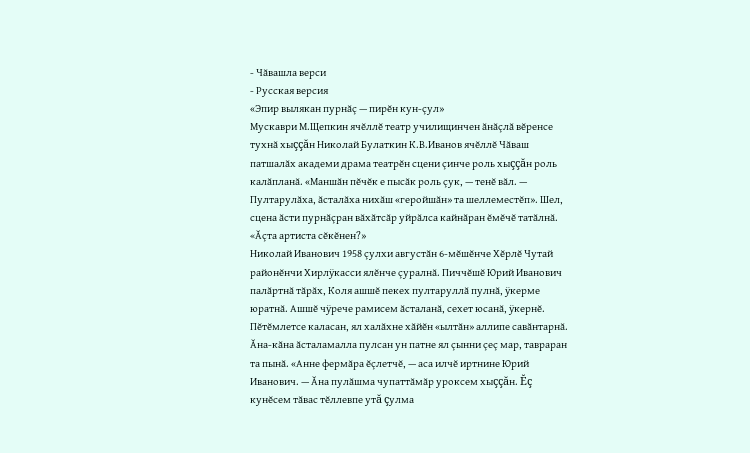- Чăвашла верси
- Русская версия
«Эпир вылякан пурнăç — пирĕн кун-çул»
Мускаври М.Щепкин ячĕллĕ театр училищинчен ăнăçлă вĕренсе тухнă хыççăн Николай Булаткин К.В.Иванов ячĕллĕ Чăваш патшалăх академи драма театрĕн сцени çинче роль хыççăн роль калăпланă. «Маншăн пĕчĕк е пысăк роль çук, — тенĕ вăл. — Пултарулăха, ăсталăха нихăш «геройшăн» та шеллеместĕп». Шел, сцена ăсти пурнăçран вăхăтсăр уйрăлса кайнăран ĕмĕчĕ татăлнă.
«Ăçта артиста сĕкĕнен?»
Николай Иванович 1958 çулхи августăн 6-мĕшĕнче Хĕрлĕ Чутай районĕнчи Хирлÿкасси ялĕнче çуралнă. Пиччĕшĕ Юрий Иванович палăртнă тăрăх, Коля ашшĕ пекех пултаруллă пулнă, ÿкерме юратнă. Ашшĕ чÿрече рамисем ăсталанă, сехет юсанă, ÿкернĕ. Пĕтĕмлетсе каласан, ял халăхне хăйĕн «ылтăн» аллипе савăнтарнă. Ăна-кăна ăсталамалла пулсан ун патне ял çынни çеç мар, тавраран та пынă. «Анне фермăра ĕçлетчĕ, — аса илчĕ иртнине Юрий Иванович. — Ăна пулăшма чупаттăмăр уроксем хыççăн. Ĕç кунĕсем тăвас тĕллевпе утă çулма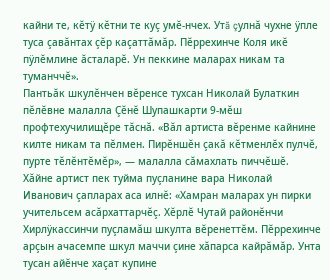кайни те, кĕтÿ кĕтни те куç умĕ-нчех. Утă çулнă чухне ÿпле туса çавăнтах çĕр каçаттăмăр. Пĕррехинче Коля икĕ пÿлĕмлине ăсталарĕ. Ун пеккине маларах никам та туманччĕ».
Пантьăк шкулĕнчен вĕренсе тухсан Николай Булаткин пĕлĕвне малалла Çĕнĕ Шупашкарти 9-мĕш профтехучилищĕре тăснă. «Вăл артиста вĕренме кайнине килте никам та пĕлмен. Пирĕншĕн çакă кĕтменлĕх пулчĕ, пурте тĕлĕнтĕмĕр», — малалла сăмахлать пиччĕшĕ.
Хăйне артист пек туйма пуçланине вара Николай Иванович çапларах аса илнĕ: «Хамран маларах ун пирки учительсем асăрхаттарчĕç. Хĕрлĕ Чутай районĕнчи Хирлÿкассинчи пуçламăш шкулта вĕренеттĕм. Пĕррехинче арçын ачасемпе шкул маччи çине хăпарса кайрăмăр. Унта тусан айĕнче хаçат купине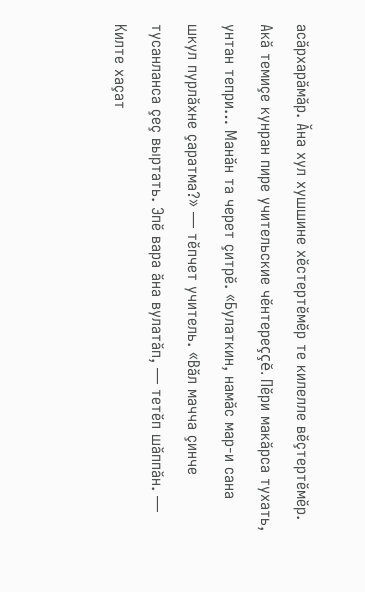асăрхарăмăр. Ăна хул хушшине хĕстертĕмĕр те килелле вĕçтертĕмĕр. Акă темиçе кунран пире учительские чĕнтереççĕ. Пĕри макăрса тухать, унтан тепри… Манăн та черет çитрĕ. «Булаткин, намăс мар-и сана шкул пурлăхне çаратма?» — тĕпчет учитель. «Вăл мачча çинче тусанланса çеç выртать. Эпĕ вара ăна вулатăп, — тетĕп шăппăн. — Килте хаçат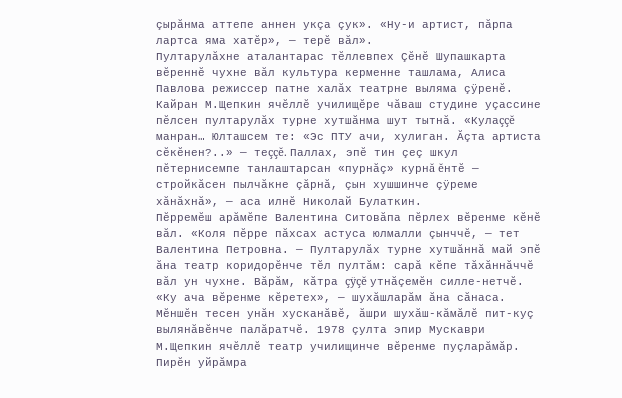çырăнма аттепе аннен укçа çук». «Ну-и артист, пăрпа лартса яма хатĕр», — терĕ вăл».
Пултарулăхне аталантарас тĕллевпех Çĕнĕ Шупашкарта вĕреннĕ чухне вăл культура керменне ташлама, Алиса Павлова режиссер патне халăх театрне выляма çÿренĕ. Кайран М.Щепкин ячĕллĕ училищĕре чăваш студине уçассине пĕлсен пултарулăх турне хутшăнма шут тытнă. «Кулаççĕ манран… Юлташсем те: «Эс ПТУ ачи, хулиган. Ăçта артиста сĕкĕнен?..» — теççĕ. Паллах, эпĕ тин çеç шкул пĕтернисемпе танлаштарсан «пурнăç» курнă ĕнтĕ — стройкăсен пылчăкне çăрнă, çын хушшинче çÿреме хăнăхнă», — аса илнĕ Николай Булаткин.
Пĕрремĕш арăмĕпе Валентина Ситовăпа пĕрлех вĕренме кĕнĕ вăл. «Коля пĕрре пăхсах астуса юлмалли çынччĕ, — тет Валентина Петровна. — Пултарулăх турне хутшăннă май эпĕ ăна театр коридорĕнче тĕл пултăм: сарă кĕпе тăхăннăччĕ вăл ун чухне. Вăрăм, кăтра çÿçĕ утнăçемĕн силле-нетчĕ. «Ку ача вĕренме кĕретех», — шухăшларăм ăна сăнаса. Мĕншĕн тесен унăн хусканăвĕ, ăшри шухăш-кăмăлĕ пит-куç вылянăвĕнче палăратчĕ. 1978 çулта эпир Мускаври М.Щепкин ячĕллĕ театр училищинче вĕренме пуçларăмăр. Пирĕн уйрăмра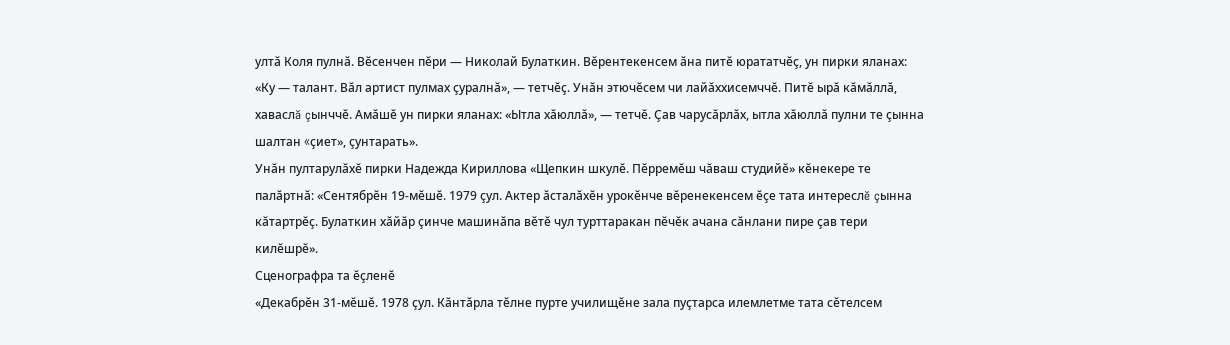ултă Коля пулнă. Вĕсенчен пĕри — Николай Булаткин. Вĕрентекенсем ăна питĕ юрататчĕç, ун пирки яланах: «Ку — талант. Вăл артист пулмах çуралнă», — тетчĕç. Унăн этючĕсем чи лайăххисемччĕ. Питĕ ырă кăмăллă, хаваслă çынччĕ. Амăшĕ ун пирки яланах: «Ытла хăюллă», — тетчĕ. Çав чарусăрлăх, ытла хăюллă пулни те çынна шалтан «çиет», çунтарать».
Унăн пултарулăхĕ пирки Надежда Кириллова «Щепкин шкулĕ. Пĕрремĕш чăваш студийĕ» кĕнекере те палăртнă: «Сентябрĕн 19-мĕшĕ. 1979 çул. Актер ăсталăхĕн урокĕнче вĕренекенсем ĕçе тата интереслĕ çынна кăтартрĕç. Булаткин хăйăр çинче машинăпа вĕтĕ чул турттаракан пĕчĕк ачана сăнлани пире çав тери килĕшрĕ».
Сценографра та ĕçленĕ
«Декабрĕн 31-мĕшĕ. 1978 çул. Кăнтăрла тĕлне пурте училищĕне зала пуçтарса илемлетме тата сĕтелсем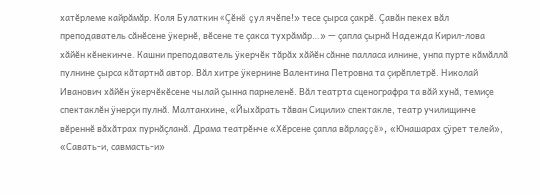хатĕрлеме кайрăмăр. Коля Булаткин «Çĕнĕ çул ячĕпе!» тесе çырса çакрĕ. Çавăн пекех вăл преподаватель сăнĕсене ÿкернĕ, вĕсене те çакса тухрăмăр…» — çапла çырнă Надежда Кирил-лова хăйĕн кĕнекинче. Кашни преподаватель ÿкерчĕк тăрăх хăйĕн сăнне палласа илнине, унпа пурте кăмăллă пулнине çырса кăтартнă автор. Вăл хитре ÿкернине Валентина Петровна та çирĕплетрĕ. Николай Иванович хăйĕн ÿкерчĕкĕсене чылай çынна парнеленĕ. Вăл театрта сценографра та вăй хунă, темиçе спектаклĕн ÿнерçи пулнă. Малтанхине, «Йыхăрать тăван Сицили» спектакле, театр училищинче вĕреннĕ вăхăтрах пурнăçланă. Драма театрĕнче «Хĕрсене çапла вăрлаççĕ», «Юнашарах çÿрет телей», «Савать-и, савмасть-и»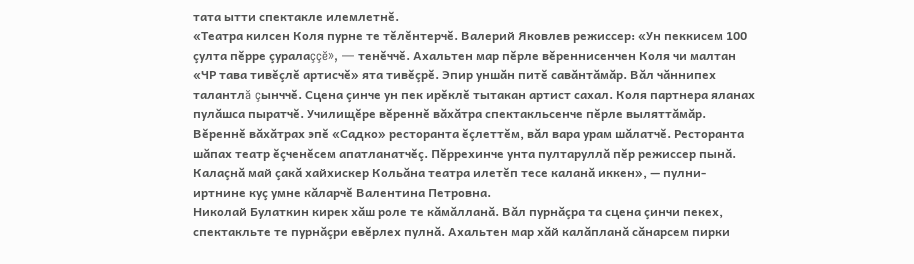тата ытти спектакле илемлетнĕ.
«Театра килсен Коля пурне те тĕлĕнтерчĕ. Валерий Яковлев режиссер: «Ун пеккисем 100 çулта пĕрре çуралаççĕ», — тенĕччĕ. Ахальтен мар пĕрле вĕреннисенчен Коля чи малтан «ЧР тава тивĕçлĕ артисчĕ» ята тивĕçрĕ. Эпир уншăн питĕ савăнтăмăр. Вăл чăннипех талантлă çынччĕ. Сцена çинче ун пек ирĕклĕ тытакан артист сахал. Коля партнера яланах пулăшса пыратчĕ. Училищĕре вĕреннĕ вăхăтра спектакльсенче пĕрле выляттăмăр. Вĕреннĕ вăхăтрах эпĕ «Садко» ресторанта ĕçлеттĕм, вăл вара урам шăлатчĕ. Ресторанта шăпах театр ĕçченĕсем апатланатчĕç. Пĕррехинче унта пултаруллă пĕр режиссер пынă. Калаçнă май çакă хайхискер Кольăна театра илетĕп тесе каланă иккен», — пулни-иртнине куç умне кăларчĕ Валентина Петровна.
Николай Булаткин кирек хăш роле те кăмăлланă. Вăл пурнăçра та сцена çинчи пекех, спектакльте те пурнăçри евĕрлех пулнă. Ахальтен мар хăй калăпланă сăнарсем пирки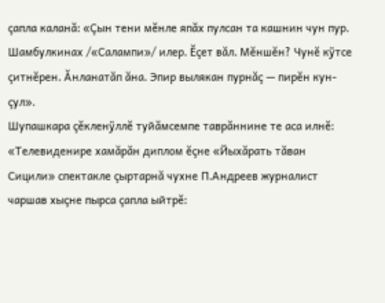çапла каланă: «Çын тени мĕнле япăх пулсан та кашнин чун пур. Шамбулкинах /«Салампи»/ илер. Ĕçет вăл. Мĕншĕн? Чунĕ кÿтсе çитнĕрен. Ăнланатăп ăна. Эпир вылякан пурнăç — пирĕн кун-çул».
Шупашкара çĕкленÿллĕ туйăмсемпе таврăннине те аса илнĕ: «Телевиденире хамăрăн диплом ĕçне «Йыхăрать тăван Сицили» спектакле çыртарнă чухне П.Андреев журналист чаршав хыçне пырса çапла ыйтрĕ: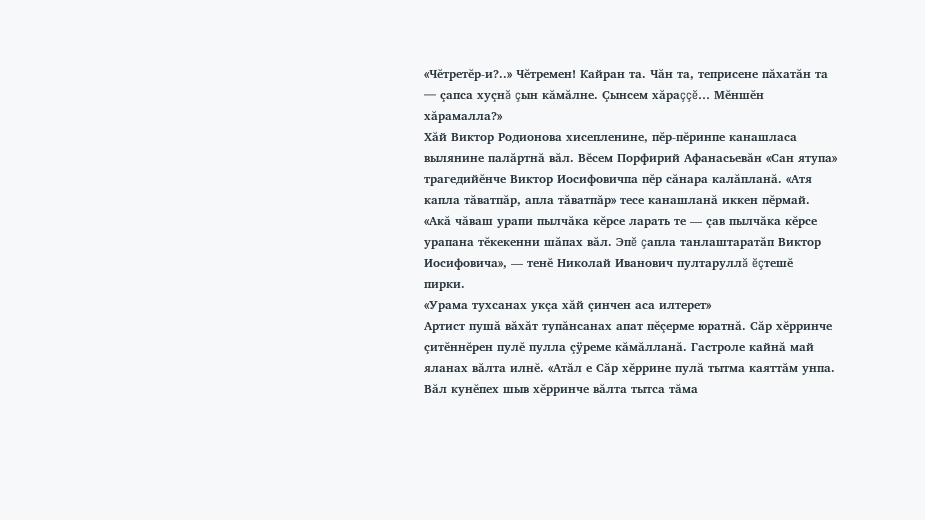«Чĕтретĕр-и?..» Чĕтремен! Кайран та. Чăн та, теприсене пăхатăн та — çапса хуçнă çын кăмăлне. Çынсем хăраççĕ… Мĕншĕн хăрамалла?»
Хăй Виктор Родионова хисепленине, пĕр-пĕринпе канашласа вылянине палăртнă вăл. Вĕсем Порфирий Афанасьевăн «Сан ятупа» трагедийĕнче Виктор Иосифовичпа пĕр сăнара калăпланă. «Атя капла тăватпăр, апла тăватпăр» тесе канашланă иккен пĕрмай. «Акă чăваш урапи пылчăка кĕрсе ларать те — çав пылчăка кĕрсе урапана тĕкекенни шăпах вăл. Эпĕ çапла танлаштаратăп Виктор Иосифовича», — тенĕ Николай Иванович пултаруллă ĕçтешĕ пирки.
«Урама тухсанах укçа хăй çинчен аса илтерет»
Артист пушă вăхăт тупăнсанах апат пĕçерме юратнă. Сăр хĕрринче çитĕннĕрен пулĕ пулла çÿреме кăмăлланă. Гастроле кайнă май яланах вăлта илнĕ. «Атăл е Сăр хĕррине пулă тытма каяттăм унпа. Вăл кунĕпех шыв хĕрринче вăлта тытса тăма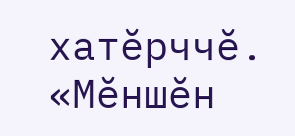хатĕрччĕ. «Мĕншĕн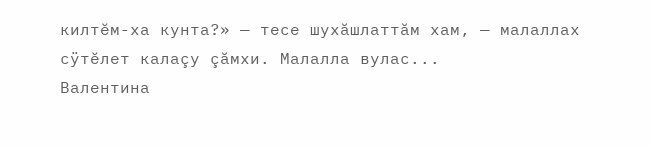килтĕм-ха кунта?» — тесе шухăшлаттăм хам, — малаллах сÿтĕлет калаçу çăмхи. Малалла вулас...
Валентина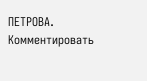ПЕТРОВА.
Комментировать